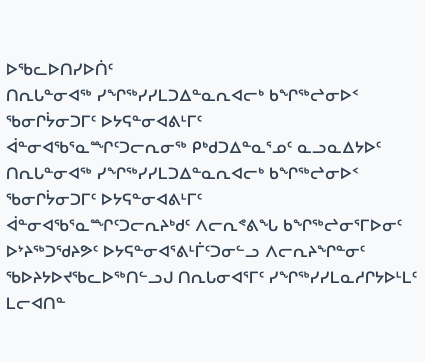ᐅᖃᓚᐅᑎᓯᐅᑏᑦ
ᑎᕆᒐᓐᓂᐊᖅ ᓯᖏᖅᓯᓯᒪᑐᐃᓐᓇᕆᐊᓕᒃ ᑲᖏᖅᖠᓂᐅᑉ ᖃᓂᒋᔮᓂᑐᒥᑦ ᐅᔭᕋᓐᓂᐊᕕᒻᒥᑦ
ᐋᓐᓂᐊᖃᕐᓇᙱᑦᑐᓕᕆᓂᖅ ᑭᒃᑯᑐᐃᓐᓇᕐᓄᑦ ᓇᓗᓇᐃᔭᐅᑦ
ᑎᕆᒐᓐᓂᐊᖅ ᓯᖏᖅᓯᓯᒪᑐᐃᓐᓇᕆᐊᓕᒃ ᑲᖏᖅᖠᓂᐅᑉ ᖃᓂᒋᔮᓂᑐᒥᑦ ᐅᔭᕋᓐᓂᐊᕕᒻᒥᑦ
ᐋᓐᓂᐊᖃᕐᓇᙱᑦᑐᓕᕆᔨᒃᑯᑦ ᐱᓕᕆᕝᕕᖓ ᑲᖏᖅᖠᓂᕐᒥᐅᓂᑦ ᐅᔾᔨᖅᑐᖁᔨᕗᑦ ᐅᔭᕋᓐᓂᐊᕐᕕᒻᒦᑦᑐᓂᓪᓗ ᐱᓕᕆᔨᖏᓐᓂᑦ ᖃᐅᔨᔭᐅᔪᖃᓚᐅᖅᑎᓪᓗᒍ ᑎᕆᒐᓂᐊᕐᒥᑦ ᓯᖏᖅᓯᓯᒪᓇᓱᒋᔭᐅᒻᒪᑦ ᒪᓕᐊᑎᓐ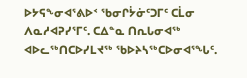ᐅᔭᕋᖕᓂᐊᕐᕕᐅᑉ ᖃᓂᒋᔮᓃᑦᑐᒥᑦ ᑕᒫᓂ ᐱᓇᓱᐊᕈᓯᕐᒥᑦ. ᑕᐃᓐᓇ ᑎᕆᒐᓂᐊᖅ ᐊᐅᓚᖅᑎᑕᐅᓯᒪᔪᖅ ᖃᐅᔨᓴᖅᑕᐅᓂᐊᕐᖓᑦ.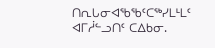ᑎᕆᒐᓂᐊᖃᖃᑦᑕᖅᓯᒪᒻᒪᑦ ᐊᒥᓲᓪᓗᑎᑦ ᑕᐃᑲᓂ.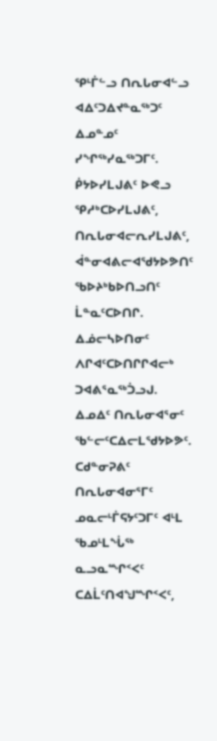ᕿᒻᒦᓪᓗ ᑎᕆᒐᓂᐊᓪᓗ ᐊᐃᑦᑐᐃᔪᓐᓇᖅᑐᑦ ᐃᓄᓐᓄᑦ ᓯᖏᖅᓯᓇᖅᑐᒥᑦ. ᑮᔭᐅᓯᒪᒍᕕᑦ ᐅᕙᓗ ᕿᓱᒃᑕᐅᓯᒪᒍᕕᑦ, ᑎᕆᒐᓂᐊᓕᕆᓯᒪᒍᕕᑦ, ᐋᓐᓂᐊᕕᓕᐊᖁᔭᐅᕗᑎᑦ ᖃᐅᔨᒃᑲᐅᑎᓗᑎᑦ ᒫᓐᓇᑦᑕᐅᑎᒋ. ᐃᓅᓕᓴᐅᑎᓂᑦ ᐱᒋᐊᑦᑕᐅᑎᒋᒋᐊᓕᒃ ᑐᐊᕕᕐᓇᖅᑑᓗᒍ. ᐃᓄᐃᑦ ᑎᕆᒐᓂᐊᕐᓂᑦ ᖃᓪᓕᑦᑕᐃᓕᒪᖁᔭᐅᕗᑦ.
ᑕᑯᓐᓂᕈᕕᑦ ᑎᕆᒐᓂᐊᓂᕐᒥᑦ ᓄᓇᓕᒻᒦᕋᔭᑦᑐᒥᑦ ᐊᒻᒪ ᖃᓄᒻᒪᖔᖅ ᓇᓗᓇᙱᑉᐸᑦ ᑕᐃᒫᑦᑎᐊᖑᙱᑉᐸᑦ,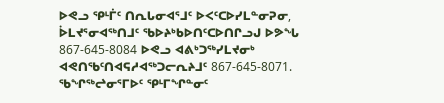ᐅᕙᓗ ᕿᒻᒦᑦ ᑎᕆᒐᓂᐊᕐᒧᑦ ᐅᐸᑦᑕᐅᓯᒪᓐᓂᕈᓂ, ᐆᒪᔪᕐᓂᐊᖅᑎᒧᑦ ᖃᐅᔨᒃᑲᐅᑎᑦᑕᐅᑎᒋᓗᒍ ᐅᕗᖓ 867-645-8084 ᐅᕙᓗ ᐊᕕᒃᑐᖅᓯᒪᔪᓂᒃ ᐊᕙᑎᖃᑦᑎᐊᕋᓱᐊᖅᑐᓕᕆᔨᒧᑦ 867-645-8071.
ᖃᖏᖅᖠᓂᕐᒥᐅᑦ ᕿᒻᒥᖏᓐᓂᑦ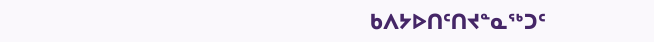ᑲᐱᔭᐅᑎᑦᑎᔪᓐᓇᖅᑐᑦ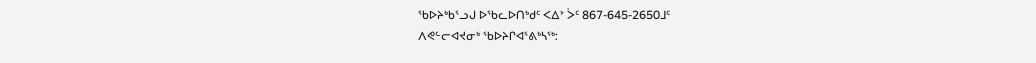ᖃᐅᔨᒃᑲᕐᓗᒍ ᐅᖃᓚᐅᑎᒃᑯᑦ ᐸᐃᔾ ᐴᑦ 867-645-2650ᒧᑦ
ᐱᕙᓪᓕᐊᔪᓂᒃ ᖃᐅᔨᒋᐊᕐᕕᒃᓴᖅ: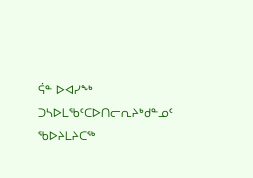ᕌᓐ ᐅᐊᓯᖕᒃ
ᑐᓴᐅᒪᖃᑦᑕᐅᑎᓕᕆᔨᒃᑯᓐᓄᑦ ᖃᐅᔨᒪᔨᑕᖅ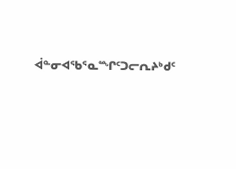ᐋᓐᓂᐊᖃᕐᓇᙱᑦᑐᓕᕆᔨᒃᑯᑦ